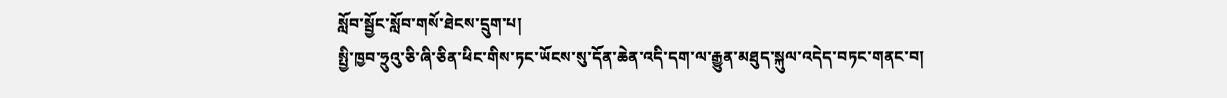སློབ་སྦྱོང་སློབ་གསོ་ཐེངས་དྲུག་པ།
སྤྱི་ཁྱབ་ཧྲུའུ་ཅི་ཞི་ཅིན་ཕིང་གིས་ཏང་ཡོངས་སུ་དོན་ཆེན་འདི་དག་ལ་རྒྱུན་མཐུད་སྐུལ་འདེད་བཏང་གནང་བ།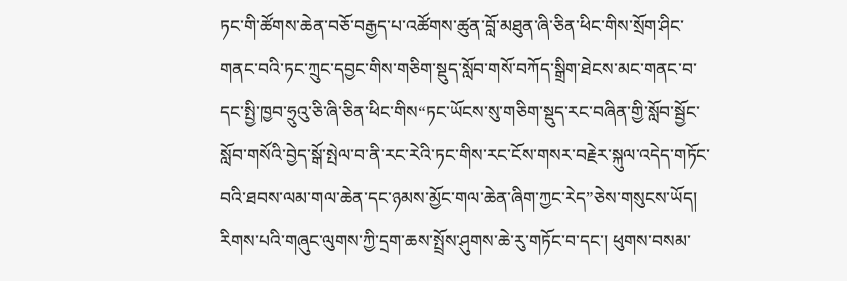ཏང་གི་ཚོགས་ཆེན་བཅོ་བརྒྱད་པ་འཚོགས་ཚུན་བློ་མཐུན་ཞི་ཅིན་ཕིང་གིས་སྲོག་ཤིང་གནང་བའི་ཏང་ཀྲུང་དབྱང་གིས་གཅིག་སྡུད་སློབ་གསོ་བཀོད་སྒྲིག་ཐེངས་མང་གནང་བ་དང་སྤྱི་ཁྱབ་ཧྲུའུ་ཅི་ཞི་ཅིན་ཕིང་གིས“ཏང་ཡོངས་སུ་གཅིག་སྡུད་རང་བཞིན་གྱི་སློབ་སྦྱོང་སློབ་གསོའི་བྱེད་སྒོ་སྤེལ་བ་ནི་རང་རེའི་ཏང་གིས་རང་ངོས་གསར་བརྗེར་སྐུལ་འདེད་གཏོང་བའི་ཐབས་ལམ་གལ་ཆེན་དང་ཉམས་མྱོང་གལ་ཆེན་ཞིག་ཀྱང་རེད”ཅེས་གསུངས་ཡོད། རིགས་པའི་གཞུང་ལུགས་ཀྱི་དྲག་ཆས་སྤྲོས་ཤུགས་ཆེ་རུ་གཏོང་བ་དང་། ཕུགས་བསམ་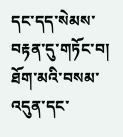དང་དད་སེམས་བརྟན་དུ་གཏོང་བ། ཐོག་མའི་བསམ་འདུན་དང་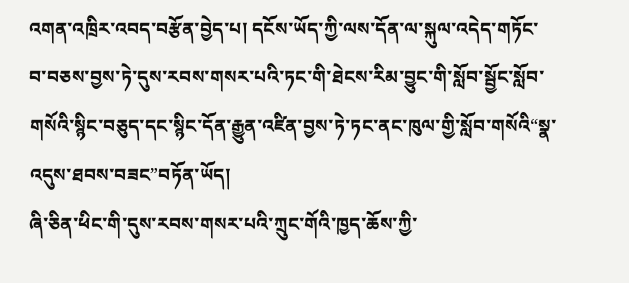འགན་འཁྲིར་འབད་བརྩོན་བྱེད་པ། དངོས་ཡོད་ཀྱི་ལས་དོན་ལ་སྐུལ་འདེད་གཏོང་བ་བཅས་བྱས་ཏེ་དུས་རབས་གསར་པའི་ཏང་གི་ཐེངས་རིམ་བྱུང་གི་སློབ་སྦྱོང་སློབ་གསོའི་སྙིང་བཅུད་དང་སྙིང་དོན་རྒྱུན་འཛིན་བྱས་ཏེ་ཏང་ནང་ཁུལ་གྱི་སློབ་གསོའི“སྣ་འདུས་ཐབས་བཟང”བཏོན་ཡོད།
ཞི་ཅིན་ཕིང་གི་དུས་རབས་གསར་པའི་ཀྲུང་གོའི་ཁྱད་ཆོས་ཀྱི་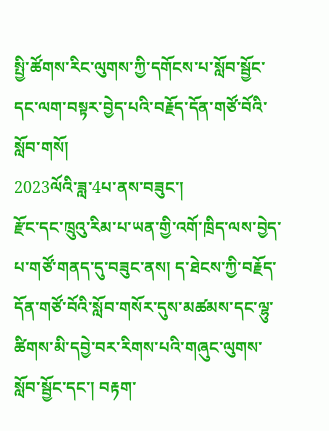སྤྱི་ཚོགས་རིང་ལུགས་ཀྱི་དགོངས་པ་སློབ་སྦྱོང་དང་ལག་བསྟར་བྱེད་པའི་བརྗོད་དོན་གཙོ་བོའི་སློབ་གསོ།
2023ལོའི་ཟླ་4པ་ནས་བཟུང་།
རྫོང་དང་ཁྲུའུ་རིམ་པ་ཡན་གྱི་འགོ་ཁྲིད་ལས་བྱེད་པ་གཙོ་གནད་དུ་བཟུང་ནས། ད་ཐེངས་ཀྱི་བརྗོད་དོན་གཙོ་བོའི་སློབ་གསོར་དུས་མཚམས་དང་ལྷུ་ཚིགས་མི་དབྱེ་བར་རིགས་པའི་གཞུང་ལུགས་སློབ་སྦྱོང་དང་། བརྟག་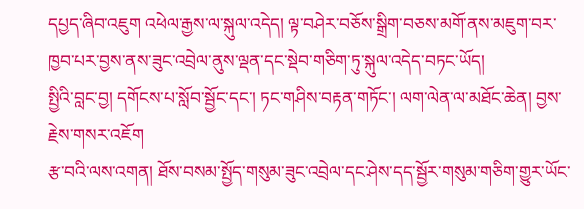དཔྱད་ཞིབ་འཇུག འཕེལ་རྒྱས་ལ་སྐུལ་འདེད། ལྟ་བཤེར་བཅོས་སྒྲིག་བཅས་མགོ་ནས་མཇུག་བར་ཁྱབ་པར་བྱས་ནས་ཟུང་འབྲེལ་ནུས་ལྡན་དང་སྡེབ་གཅིག་ཏུ་སྐུལ་འདེད་བཏང་ཡོད།
སྤྱིའི་བླང་བྱ། དགོངས་པ་སློབ་སྦྱོང་དང་། ཏང་གཤིས་བརྟན་གཏོང་། ལག་ལེན་ལ་མཐོང་ཆེན། བྱས་རྗེས་གསར་འཇོག
རྩ་བའི་ལས་འགན། ཐོས་བསམ་སྤྱོད་གསུམ་ཟུང་འབྲེལ་དང་ཤེས་དད་སྦྱོར་གསུམ་གཅིག་གྱུར་ཡོང་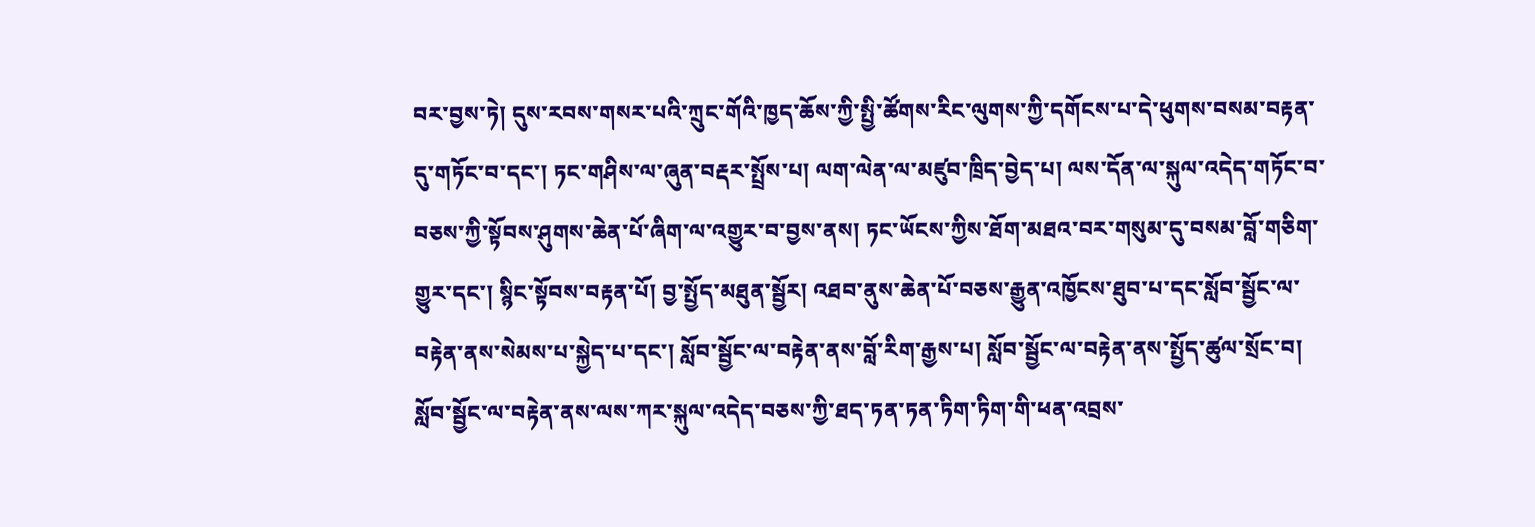བར་བྱས་ཏེ། དུས་རབས་གསར་པའི་ཀྲུང་གོའི་ཁྱད་ཆོས་ཀྱི་སྤྱི་ཚོགས་རིང་ལུགས་ཀྱི་དགོངས་པ་དེ་ཕུགས་བསམ་བརྟན་དུ་གཏོང་བ་དང་། ཏང་གཤིས་ལ་ཞུན་བརྡར་སྤྲོས་པ། ལག་ལེན་ལ་མཛུབ་ཁྲིད་བྱེད་པ། ལས་དོན་ལ་སྐུལ་འདེད་གཏོང་བ་བཅས་ཀྱི་སྟོབས་ཤུགས་ཆེན་པོ་ཞིག་ལ་འགྱུར་བ་བྱས་ནས། ཏང་ཡོངས་ཀྱིས་ཐོག་མཐའ་བར་གསུམ་དུ་བསམ་བློ་གཅིག་གྱུར་དང་། སྙིང་སྟོབས་བརྟན་པོ། བྱ་སྤྱོད་མཐུན་སྦྱོར། འཐབ་ནུས་ཆེན་པོ་བཅས་རྒྱུན་འཁྱོངས་ཐུབ་པ་དང་སློབ་སྦྱོང་ལ་བརྟེན་ནས་སེམས་པ་སྐྱེད་པ་དང་། སློབ་སྦྱོང་ལ་བརྟེན་ནས་བློ་རིག་རྒྱས་པ། སློབ་སྦྱོང་ལ་བརྟེན་ནས་སྤྱོད་ཚུལ་སྲོང་བ། སློབ་སྦྱོང་ལ་བརྟེན་ནས་ལས་ཀར་སྐུལ་འདེད་བཅས་ཀྱི་ཐད་ཏན་ཏན་ཏིག་ཏིག་གི་ཕན་འབྲས་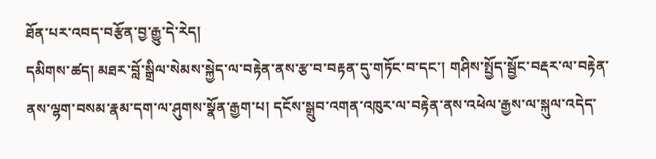ཐོན་པར་འབད་བརྩོན་བྱ་རྒྱུ་དེ་རེད།
དམིགས་ཚད། མཐར་བློ་སྒྲིལ་སེམས་སྐྱེད་ལ་བརྟེན་ནས་རྩ་བ་བརྟན་དུ་གཏོང་བ་དང་། གཤིས་སྤྱོད་སྦྱོང་བརྡར་ལ་བརྟེན་ནས་ལྷག་བསམ་རྣམ་དག་ལ་ཤུགས་སྣོན་རྒྱག་པ། དངོས་སྒྲུབ་འགན་འཁུར་ལ་བརྟེན་ནས་འཕེལ་རྒྱས་ལ་སྐུལ་འདེད་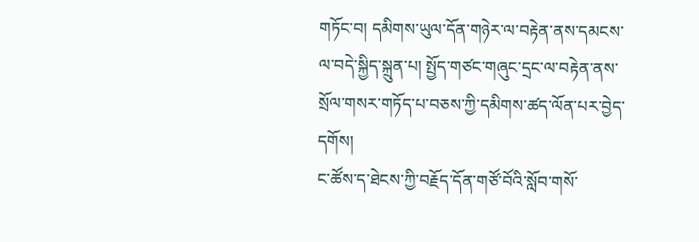གཏོང་བ། དམིགས་ཡུལ་དོན་གཉེར་ལ་བརྟེན་ནས་དམངས་ལ་བདེ་སྐྱིད་སྐྲུན་པ། སྤྱོད་གཙང་གཞུང་དྲང་ལ་བརྟེན་ནས་སྲོལ་གསར་གཏོད་པ་བཅས་ཀྱི་དམིགས་ཚད་ལོན་པར་བྱེད་དགོས།
ང་ཚོས་ད་ཐེངས་ཀྱི་བརྗོད་དོན་གཙོ་བོའི་སློབ་གསོ་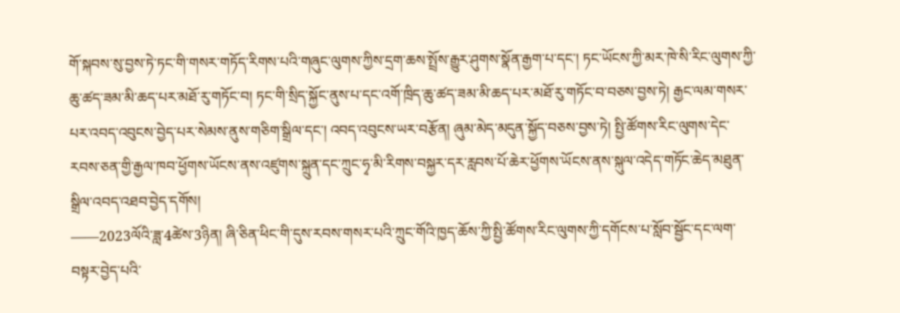གོ་སྐབས་སུ་བྱས་ཏེ་ཏང་གི་གསར་གཏོད་རིགས་པའི་གཞུང་ལུགས་ཀྱིས་དྲག་ཆས་སྤྲོས་རྒྱུར་ཤུགས་སྣོན་རྒྱག་པ་དང་། ཏང་ཡོངས་ཀྱི་མར་ཁེ་སི་རིང་ལུགས་ཀྱི་ཆུ་ཚད་ཟམ་མི་ཆད་པར་མཐོ་རུ་གཏོང་བ། ཏང་གི་སྲིད་སྐྱོང་ནུས་པ་དང་འགོ་ཁྲིད་ཆུ་ཚད་ཟམ་མི་ཆད་པར་མཐོ་རུ་གཏོང་བ་བཅས་བྱས་ཏེ། རྒྱང་ལམ་གསར་པར་འབད་འབུངས་བྱེད་པར་སེམས་ནུས་གཅིག་སྒྲིལ་དང་། འབད་འབུངས་ཡར་བརྩོན། ཞུམ་མེད་མདུན་སྐྱོད་བཅས་བྱས་ཏེ། སྤྱི་ཚོགས་རིང་ལུགས་དེང་རབས་ཅན་གྱི་རྒྱལ་ཁབ་ཕྱོགས་ཡོངས་ནས་འཛུགས་སྐྲུན་དང་ཀྲུང་ཧྭ་མི་རིགས་བསྐྱར་དར་རླབས་པོ་ཆེར་ཕྱོགས་ཡོངས་ནས་སྐུལ་འདེད་གཏོང་ཆེད་མཐུན་སྒྲིལ་འབད་འཐབ་བྱེད་དགོས།
——2023ལོའི་ཟླ་4ཚེས་3ཉིན། ཞི་ཅིན་ཕིང་གི་དུས་རབས་གསར་པའི་ཀྲུང་གོའི་ཁྱད་ཆོས་ཀྱི་སྤྱི་ཚོགས་རིང་ལུགས་ཀྱི་དགོངས་པ་སློབ་སྦྱོང་དང་ལག་བསྟར་བྱེད་པའི་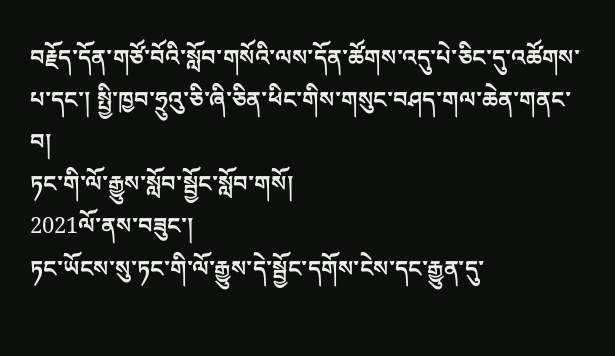བརྗོད་དོན་གཙོ་བོའི་སློབ་གསོའི་ལས་དོན་ཚོགས་འདུ་པེ་ཅིང་དུ་འཚོགས་པ་དང་། སྤྱི་ཁྱབ་ཧྲུའུ་ཅི་ཞི་ཅིན་ཕིང་གིས་གསུང་བཤད་གལ་ཆེན་གནང་བ།
ཏང་གི་ལོ་རྒྱུས་སློབ་སྦྱོང་སློབ་གསོ།
2021ལོ་ནས་བཟུང་།
ཏང་ཡོངས་སུ་ཏང་གི་ལོ་རྒྱུས་དེ་སྦྱོང་དགོས་ངེས་དང་རྒྱུན་དུ་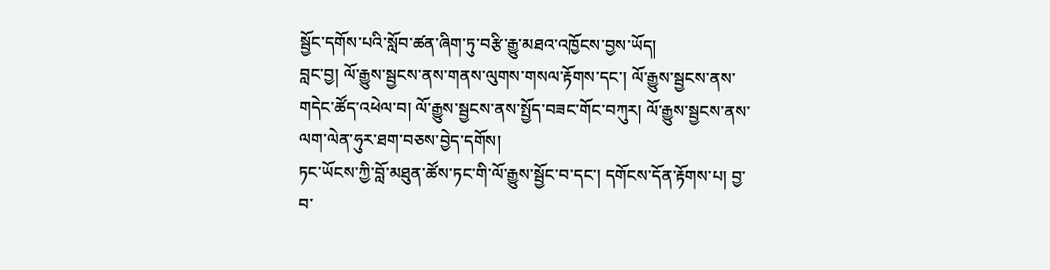སྦྱོང་དགོས་པའི་སློབ་ཚན་ཞིག་ཏུ་བརྩི་རྒྱུ་མཐའ་འཁྱོངས་བྱས་ཡོད།
བླང་བྱ། ལོ་རྒྱུས་སྦྱངས་ནས་གནས་ལུགས་གསལ་རྟོགས་དང་། ལོ་རྒྱུས་སྦྱངས་ནས་གདེང་ཚོད་འཕེལ་བ། ལོ་རྒྱུས་སྦྱངས་ནས་སྤྱོད་བཟང་གོང་བཀུར། ལོ་རྒྱུས་སྦྱངས་ནས་ལག་ལེན་ཧུར་ཐག་བཅས་བྱེད་དགོས།
ཏང་ཡོངས་ཀྱི་བློ་མཐུན་ཚོས་ཏང་གི་ལོ་རྒྱུས་སྦྱོང་བ་དང་། དགོངས་དོན་རྟོགས་པ། བྱ་བ་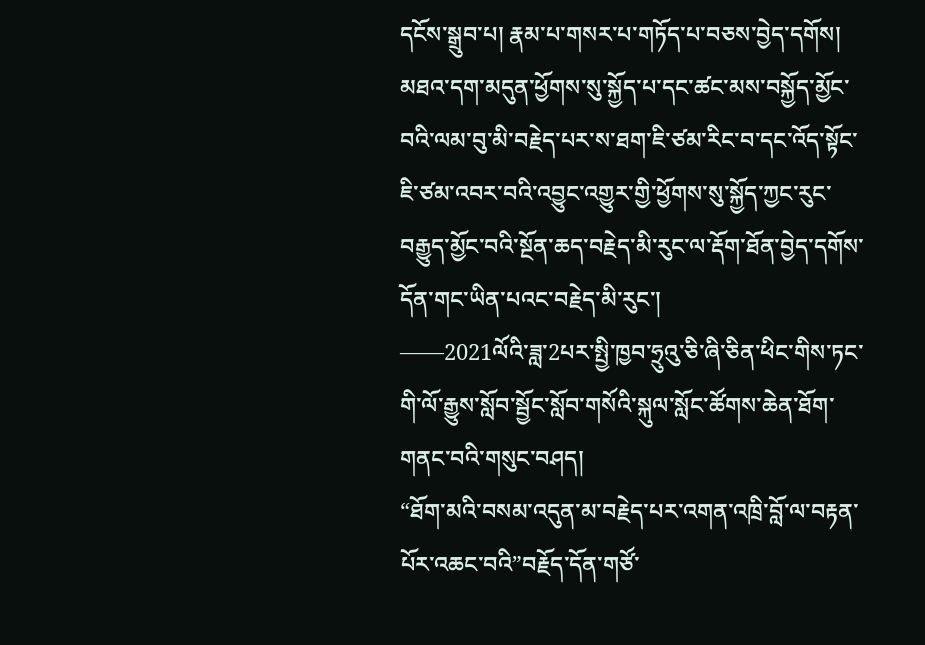དངོས་སྒྲུབ་པ། རྣམ་པ་གསར་པ་གཏོད་པ་བཅས་བྱེད་དགོས།
མཐའ་དག་མདུན་ཕྱོགས་སུ་སྐྱོད་པ་དང་ཚང་མས་བསྐྱོད་མྱོང་བའི་ལམ་བུ་མི་བརྗེད་པར་ས་ཐག་ཇི་ཙམ་རིང་བ་དང་འོད་སྟོང་ཇི་ཙམ་འབར་བའི་འབྱུང་འགྱུར་གྱི་ཕྱོགས་སུ་སྐྱོད་ཀྱང་རུང་བརྒྱུད་མྱོང་བའི་སྔོན་ཆད་བརྗེད་མི་རུང་ལ་རྡོག་ཐོན་བྱེད་དགོས་དོན་གང་ཡིན་པའང་བརྗེད་མི་རུང་།
——2021ལོའི་ཟླ་2པར་སྤྱི་ཁྱབ་ཧྲུའུ་ཅི་ཞི་ཅིན་ཕིང་གིས་ཏང་གི་ལོ་རྒྱུས་སློབ་སྦྱོང་སློབ་གསོའི་སྐུལ་སློང་ཚོགས་ཆེན་ཐོག་གནང་བའི་གསུང་བཤད།
“ཐོག་མའི་བསམ་འདུན་མ་བརྗེད་པར་འགན་འཁྲི་བློ་ལ་བརྟན་པོར་འཆང་བའི”བརྗོད་དོན་གཙོ་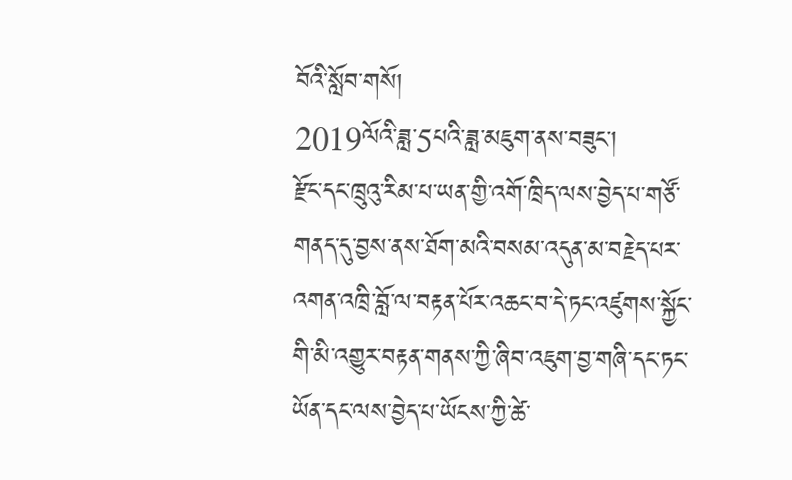བོའི་སློབ་གསོ།
2019ལོའི་ཟླ་5པའི་ཟླ་མཇུག་ནས་བཟུང་།
རྫོང་དང་ཁྲུའུ་རིམ་པ་ཡན་གྱི་འགོ་ཁྲིད་ལས་བྱེད་པ་གཙོ་གནད་དུ་བྱས་ནས་ཐོག་མའི་བསམ་འདུན་མ་བརྗེད་པར་འགན་འཁྲི་བློ་ལ་བརྟན་པོར་འཆང་བ་དེ་ཏང་འཛུགས་སྐྱོང་གི་མི་འགྱུར་བརྟན་གནས་ཀྱི་ཞིབ་འཇུག་བྱ་གཞི་དང་ཏང་ཡོན་དང་ལས་བྱེད་པ་ཡོངས་ཀྱི་ཚེ་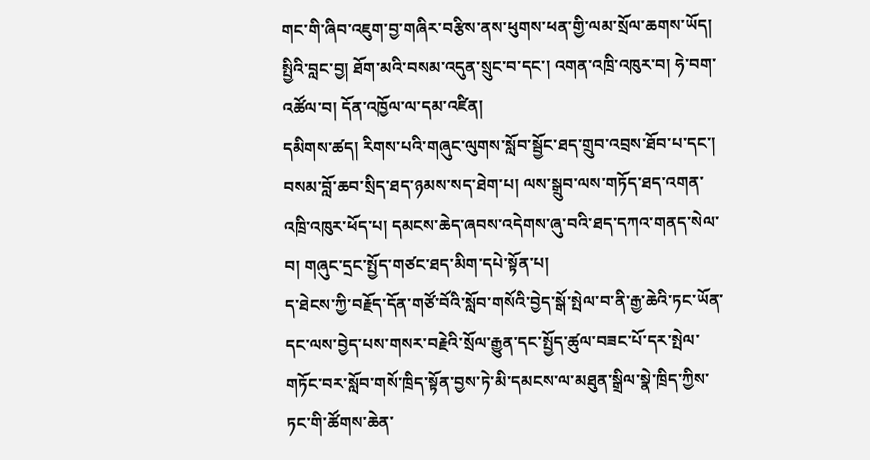གང་གི་ཞིབ་འཇུག་བྱ་གཞིར་བརྩིས་ནས་ཕུགས་ཕན་གྱི་ལམ་སྲོལ་ཆགས་ཡོད།
སྤྱིའི་བླང་བྱ། ཐོག་མའི་བསམ་འདུན་སྲུང་བ་དང་། འགན་འཁྲི་འཁུར་བ། ཧེ་བག་འཚོལ་བ། དོན་འཁྱོལ་ལ་དམ་འཛིན།
དམིགས་ཚད། རིགས་པའི་གཞུང་ལུགས་སློབ་སྦྱོང་ཐད་གྲུབ་འབྲས་ཐོབ་པ་དང་། བསམ་བློ་ཆབ་སྲིད་ཐད་ཉམས་སད་ཐེག་པ། ལས་སྒྲུབ་ལས་གཏོད་ཐད་འགན་འཁྲི་འཁུར་ཕོད་པ། དམངས་ཆེད་ཞབས་འདེགས་ཞུ་བའི་ཐད་དཀའ་གནད་སེལ་བ། གཞུང་དྲང་སྤྱོད་གཙང་ཐད་མིག་དཔེ་སྟོན་པ།
ད་ཐེངས་ཀྱི་བརྗོད་དོན་གཙོ་བོའི་སློབ་གསོའི་བྱེད་སྒོ་སྤེལ་བ་ནི་རྒྱ་ཆེའི་ཏང་ཡོན་དང་ལས་བྱེད་པས་གསར་བརྗེའི་སྲོལ་རྒྱུན་དང་སྤྱོད་ཚུལ་བཟང་པོ་དར་སྤེལ་གཏོང་བར་སློབ་གསོ་ཁྲིད་སྟོན་བྱས་ཏེ་མི་དམངས་ལ་མཐུན་སྒྲིལ་སྣེ་ཁྲིད་ཀྱིས་ཏང་གི་ཚོགས་ཆེན་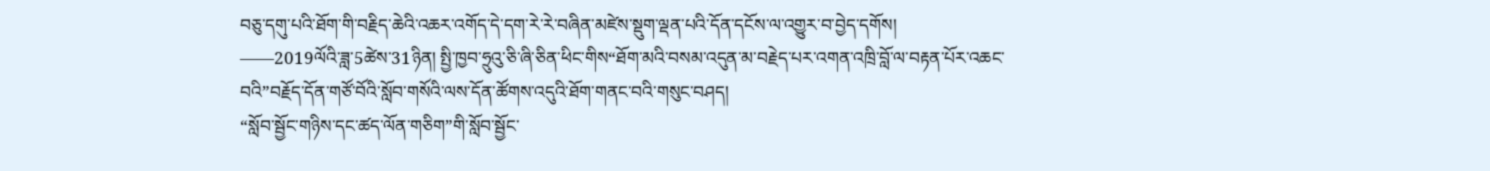བཅུ་དགུ་པའི་ཐོག་གི་བརྗིད་ཆེའི་འཆར་འགོད་དེ་དག་རེ་རེ་བཞིན་མཛེས་སྡུག་ལྡན་པའི་དོན་དངོས་ལ་འགྱུར་བ་བྱེད་དགོས།
——2019ལོའི་ཟླ་5ཚེས་31ཉིན། སྤྱི་ཁྱབ་ཧྲུའུ་ཅི་ཞི་ཅིན་ཕིང་གིས“ཐོག་མའི་བསམ་འདུན་མ་བརྗེད་པར་འགན་འཁྲི་བློ་ལ་བརྟན་པོར་འཆང་བའི”བརྗོད་དོན་གཙོ་བོའི་སློབ་གསོའི་ལས་དོན་ཚོགས་འདུའི་ཐོག་གནང་བའི་གསུང་བཤད།
“སློབ་སྦྱོང་གཉིས་དང་ཚད་ལོན་གཅིག”གི་སློབ་སྦྱོང་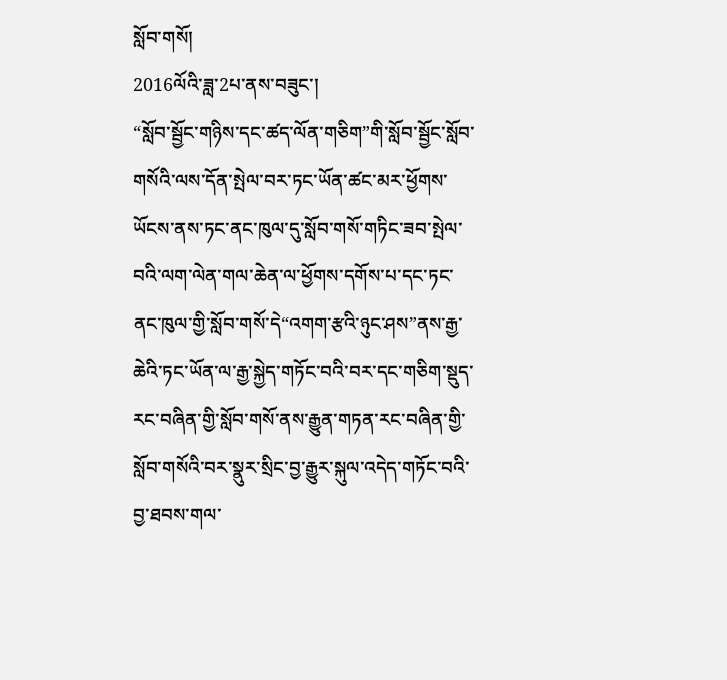སློབ་གསོ།
2016ལོའི་ཟླ་2པ་ནས་བཟུང་།
“སློབ་སྦྱོང་གཉིས་དང་ཚད་ལོན་གཅིག”གི་སློབ་སྦྱོང་སློབ་གསོའི་ལས་དོན་སྤེལ་བར་ཏང་ཡོན་ཚང་མར་ཕྱོགས་ཡོངས་ནས་ཏང་ནང་ཁུལ་དུ་སློབ་གསོ་གཏིང་ཟབ་སྤེལ་བའི་ལག་ལེན་གལ་ཆེན་ལ་ཕྱོགས་དགོས་པ་དང་ཏང་ནང་ཁུལ་གྱི་སློབ་གསོ་དེ“འགག་རྩའི་ཉུང་ཤས”ནས་རྒྱ་ཆེའི་ཏང་ཡོན་ལ་རྒྱ་སྐྱེད་གཏོང་བའི་བར་དང་གཅིག་སྡུད་རང་བཞིན་གྱི་སློབ་གསོ་ནས་རྒྱུན་གཏན་རང་བཞིན་གྱི་སློབ་གསོའི་བར་སྣུར་སྲིང་བྱ་རྒྱུར་སྐུལ་འདེད་གཏོང་བའི་བྱ་ཐབས་གལ་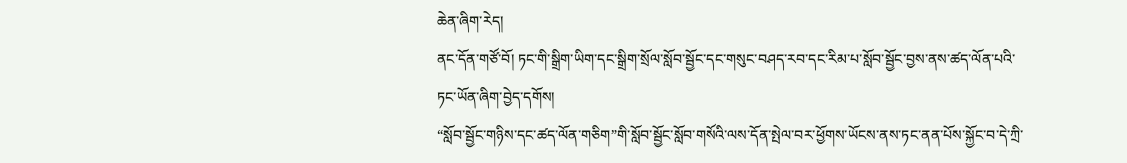ཆེན་ཞིག་རེད།
ནང་དོན་གཙོ་བོ། ཏང་གི་སྒྲིག་ཡིག་དང་སྒྲིག་སྲོལ་སློབ་སྦྱོང་དང་གསུང་བཤད་རབ་དང་རིམ་པ་སློབ་སྦྱོང་བྱས་ནས་ཚད་ལོན་པའི་ཏང་ཡོན་ཞིག་བྱེད་དགོས།
“སློབ་སྦྱོང་གཉིས་དང་ཚད་ལོན་གཅིག”གི་སློབ་སྦྱོང་སློབ་གསོའི་ལས་དོན་སྤེལ་བར་ཕྱོགས་ཡོངས་ནས་ཏང་ནན་པོས་སྐྱོང་བ་དེ་ཀྲི་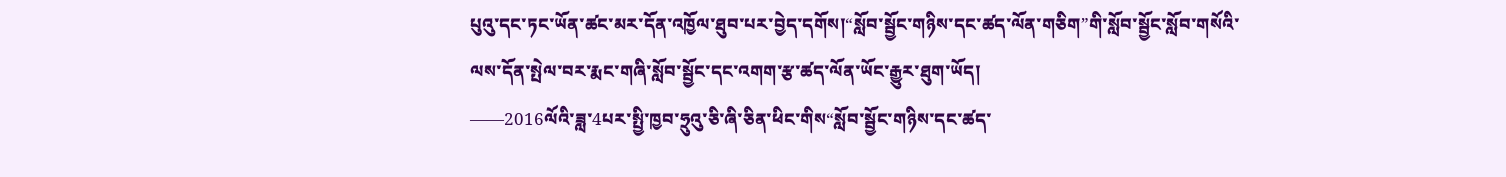པུའུ་དང་ཏང་ཡོན་ཚང་མར་དོན་འཁྱོལ་ཐུབ་པར་བྱེད་དགོས།“སློབ་སྦྱོང་གཉིས་དང་ཚད་ལོན་གཅིག”གི་སློབ་སྦྱོང་སློབ་གསོའི་ལས་དོན་སྤེལ་བར་རྨང་གཞི་སློབ་སྦྱོང་དང་འགག་རྩ་ཚད་ལོན་ཡོང་རྒྱུར་ཐུག་ཡོད།
——2016ལོའི་ཟླ་4པར་སྤྱི་ཁྱབ་ཧྲུའུ་ཅི་ཞི་ཅིན་ཕིང་གིས“སློབ་སྦྱོང་གཉིས་དང་ཚད་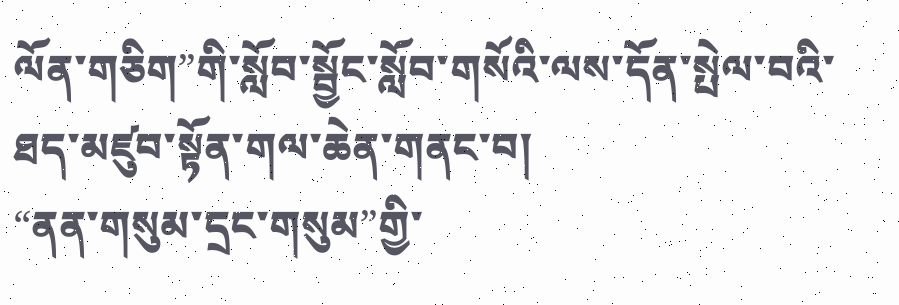ལོན་གཅིག”གི་སློབ་སྦྱོང་སློབ་གསོའི་ལས་དོན་སྤེལ་བའི་ཐད་མཛུབ་སྟོན་གལ་ཆེན་གནང་བ།
“ནན་གསུམ་དྲང་གསུམ”གྱི་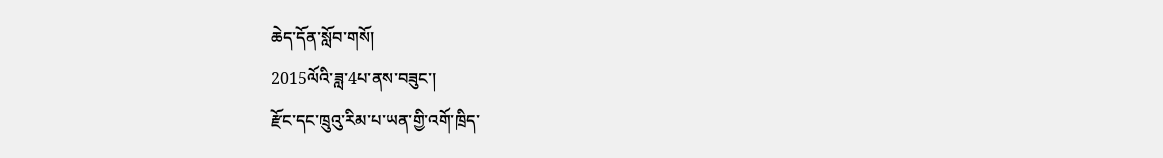ཆེད་དོན་སློབ་གསོ།
2015ལོའི་ཟླ་4པ་ནས་བཟུང་།
རྫོང་དང་ཁྲུའུ་རིམ་པ་ཡན་གྱི་འགོ་ཁྲིད་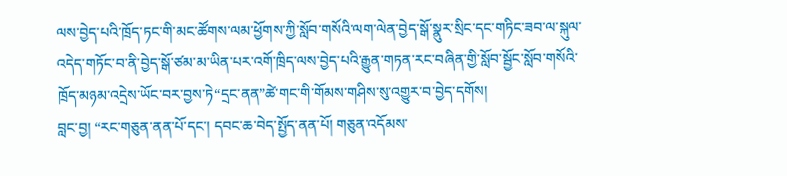ལས་བྱེད་པའི་ཁྲོད་ཏང་གི་མང་ཚོགས་ལམ་ཕྱོགས་ཀྱི་སློབ་གསོའི་ལག་ལེན་བྱེད་སྒོ་སྣུར་སྲིང་དང་གཏིང་ཟབ་ལ་སྐུལ་འདེད་གཏོང་བ་ནི་བྱེད་སྒོ་ཙམ་མ་ཡིན་པར་འགོ་ཁྲིད་ལས་བྱེད་པའི་རྒྱུན་གཏན་རང་བཞིན་གྱི་སློབ་སྦྱོང་སློབ་གསོའི་ཁྲོད་མཉམ་འདྲེས་ཡོང་བར་བྱས་ཏེ“དྲང་ནན”ཚེ་གང་གི་གོམས་གཤིས་སུ་འགྱུར་བ་བྱེད་དགོས།
བླང་བྱ། “རང་གཅུན་ནན་པོ་དང་། དབང་ཆ་བེད་སྤྱོད་ནན་པོ། གཅུན་འདོམས་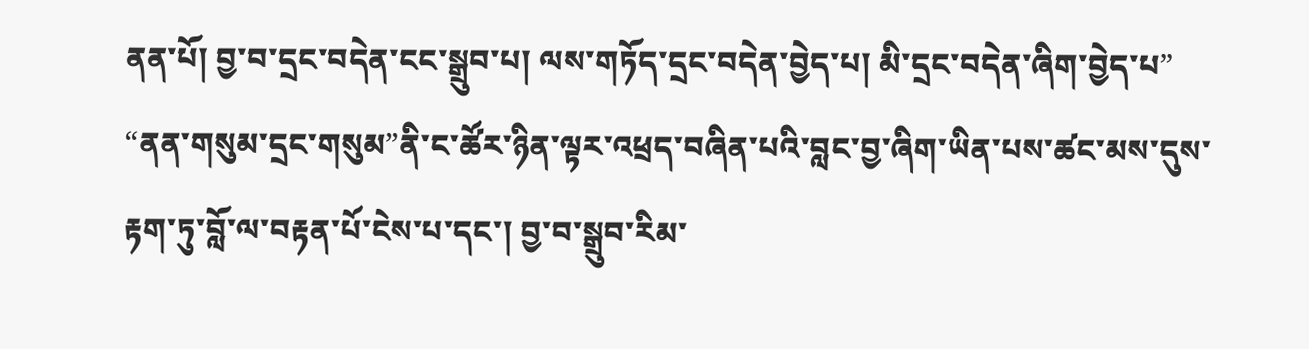ནན་པོ། བྱ་བ་དྲང་བདེན་ངང་སྒྲུབ་པ། ལས་གཏོད་དྲང་བདེན་བྱེད་པ། མི་དྲང་བདེན་ཞིག་བྱེད་པ”
“ནན་གསུམ་དྲང་གསུམ”ནི་ང་ཚོར་ཉིན་ལྟར་འཕྲད་བཞིན་པའི་བླང་བྱ་ཞིག་ཡིན་པས་ཚང་མས་དུས་རྟག་ཏུ་བློ་ལ་བརྟན་པོ་ངེས་པ་དང་། བྱ་བ་སྒྲུབ་རིམ་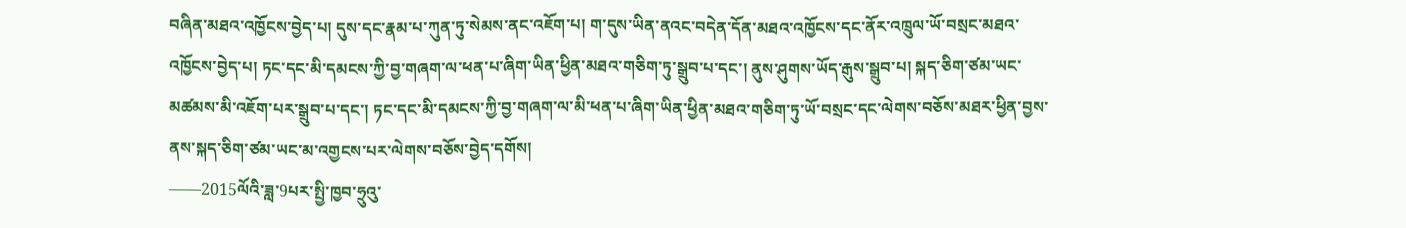བཞིན་མཐའ་འཁྱོངས་བྱེད་པ། དུས་དང་རྣམ་པ་ཀུན་ཏུ་སེམས་ནང་འཇོག་པ། ག་དུས་ཡིན་ནའང་བདེན་དོན་མཐའ་འཁྱོངས་དང་ནོར་འཁྲུལ་ཡོ་བསྲང་མཐའ་འཁྱོངས་བྱེད་པ། ཏང་དང་མི་དམངས་ཀྱི་བྱ་གཞག་ལ་ཕན་པ་ཞིག་ཡིན་ཕྱིན་མཐའ་གཅིག་ཏུ་སྒྲུབ་པ་དང་། ནུས་ཤུགས་ཡོད་རྒུས་སྒྲུབ་པ། སྐད་ཅིག་ཙམ་ཡང་མཚམས་མི་འཇོག་པར་སྒྲུབ་པ་དང་། ཏང་དང་མི་དམངས་ཀྱི་བྱ་གཞག་ལ་མི་ཕན་པ་ཞིག་ཡིན་ཕྱིན་མཐའ་གཅིག་ཏུ་ཡོ་བསྲང་དང་ལེགས་བཅོས་མཐར་ཕྱིན་བྱས་ནས་སྐད་ཅིག་ཙམ་ཡང་མ་འགྱངས་པར་ལེགས་བཅོས་བྱེད་དགོས།
——2015ལོའི་ཟླ་9པར་སྤྱི་ཁྱབ་ཧྲུའུ་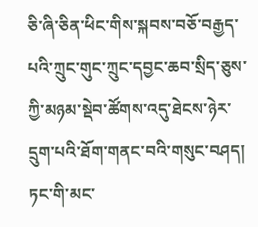ཅི་ཞི་ཅིན་ཕིང་གིས་སྐབས་བཅོ་བརྒྱད་པའི་ཀྲུང་གུང་ཀྲུང་དབྱང་ཆབ་སྲིད་ཅུས་ཀྱི་མཉམ་སྡེབ་ཚོགས་འདུ་ཐེངས་ཉེར་དྲུག་པའི་ཐོག་གནང་བའི་གསུང་བཤད།
ཏང་གི་མང་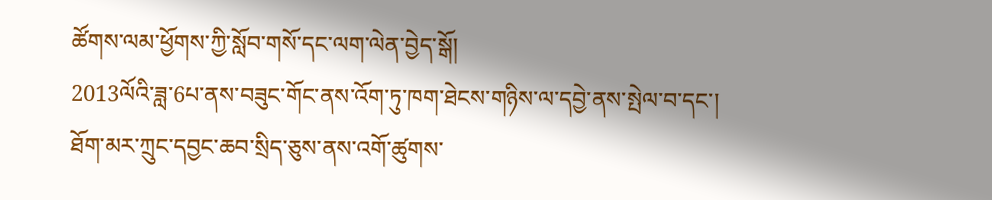ཚོགས་ལམ་ཕྱོགས་ཀྱི་སློབ་གསོ་དང་ལག་ལེན་བྱེད་སྒོ།
2013ལོའི་ཟླ་6པ་ནས་བཟུང་གོང་ནས་འོག་ཏུ་ཁག་ཐེངས་གཉིས་ལ་དབྱེ་ནས་སྤེལ་བ་དང་། ཐོག་མར་ཀྲུང་དབྱང་ཆབ་སྲིད་ཅུས་ནས་འགོ་ཚུགས་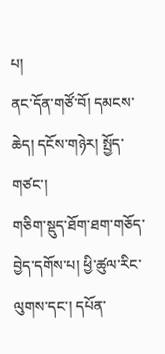པ།
ནང་དོན་གཙོ་བོ། དམངས་ཆེད། དངོས་གཉེར། སྤྱོད་གཙང་།
གཅིག་སྡུད་ཐོག་ཐག་གཅོད་བྱེད་དགོས་པ། ཕྱི་ཚུལ་རིང་ལུགས་དང་། དཔོན་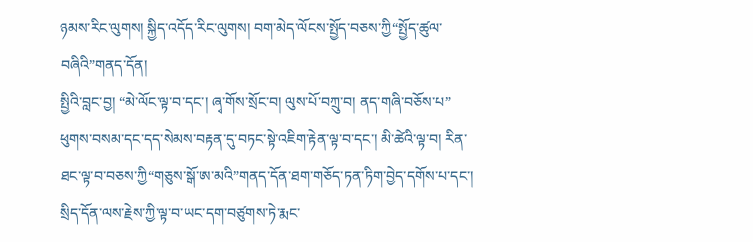ཉམས་རིང་ལུགས། སྐྱིད་འདོད་རིང་ལུགས། བག་མེད་ལོངས་སྤྱོད་བཅས་ཀྱི“སྤྱོད་ཚུལ་བཞིའི”གནད་དོན།
སྤྱིའི་བླང་བྱ། “མེ་ལོང་ལྟ་བ་དང་། ཞྭ་གོས་སྲོང་བ། ལུས་པོ་བཀྲུ་བ། ནད་གཞི་བཅོས་པ”
ཕུགས་བསམ་དང་དད་སེམས་བརྟན་དུ་བཏང་སྟེ་འཇིག་རྟེན་ལྟ་བ་དང་། མི་ཚེའི་ལྟ་བ། རིན་ཐང་ལྟ་བ་བཅས་ཀྱི“གཅུས་སྒོ་ཨ་མའི”གནད་དོན་ཐག་གཅོད་ཏན་ཏིག་བྱེད་དགོས་པ་དང་། སྲིད་དོན་ལས་རྗེས་ཀྱི་ལྟ་བ་ཡང་དག་བཙུགས་ཏེ་རྨང་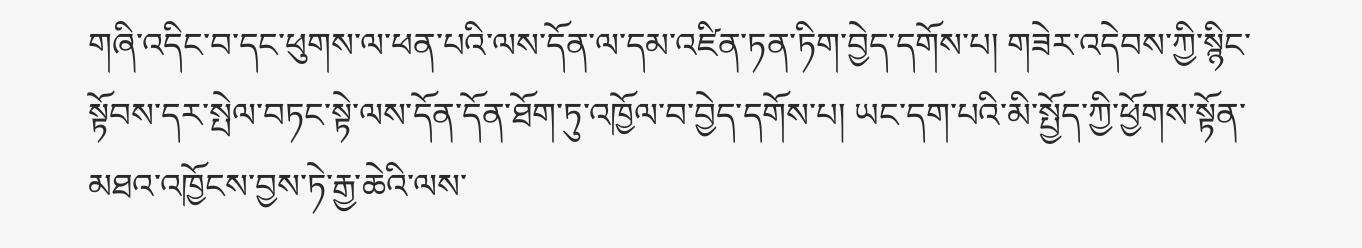གཞི་འདིང་བ་དང་ཕུགས་ལ་ཕན་པའི་ལས་དོན་ལ་དམ་འཛིན་ཏན་ཏིག་བྱེད་དགོས་པ། གཟེར་འདེབས་ཀྱི་སྙིང་སྟོབས་དར་སྤེལ་བཏང་སྟེ་ལས་དོན་དོན་ཐོག་ཏུ་འཁྱོལ་བ་བྱེད་དགོས་པ། ཡང་དག་པའི་མི་སྤྱོད་ཀྱི་ཕྱོགས་སྟོན་མཐའ་འཁྱོངས་བྱས་ཏེ་རྒྱ་ཆེའི་ལས་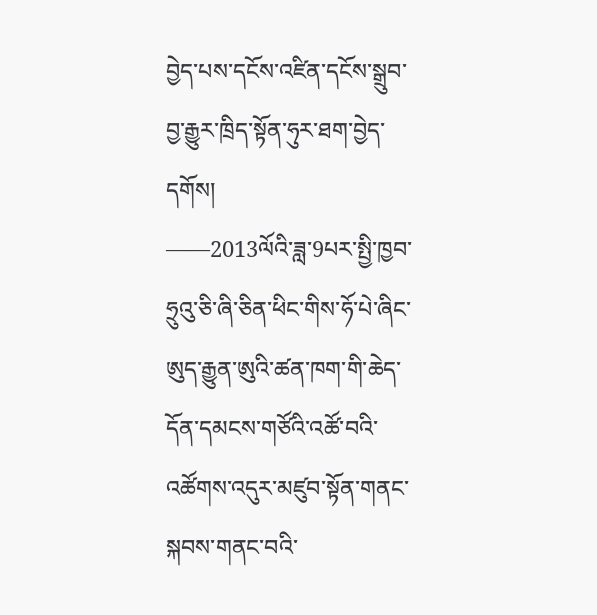བྱེད་པས་དངོས་འཛིན་དངོས་སྒྲུབ་བྱ་རྒྱུར་ཁྲིད་སྟོན་ཧུར་ཐག་བྱེད་དགོས།
——2013ལོའི་ཟླ་9པར་སྤྱི་ཁྱབ་ཧྲུའུ་ཅི་ཞི་ཅིན་ཕིང་གིས་ཧོ་པེ་ཞིང་ཨུད་རྒྱུན་ཨུའི་ཚན་ཁག་གི་ཆེད་དོན་དམངས་གཙོའི་འཚོ་བའི་འཚོགས་འདུར་མཛུབ་སྟོན་གནང་སྐབས་གནང་བའི་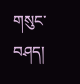གསུང་བཤད།